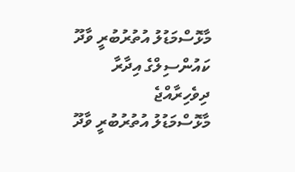މާޅޮސްމަޑުލު އުތުރުބުރީ ވާދޫ ކައުންސިލްގެ އިދާރާ
ދިވެހިރާއްޖެ
މާޅޮސްމަޑުލު އުތުރުބުރީ ވާދޫ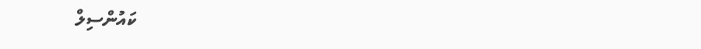ކައުންސިލް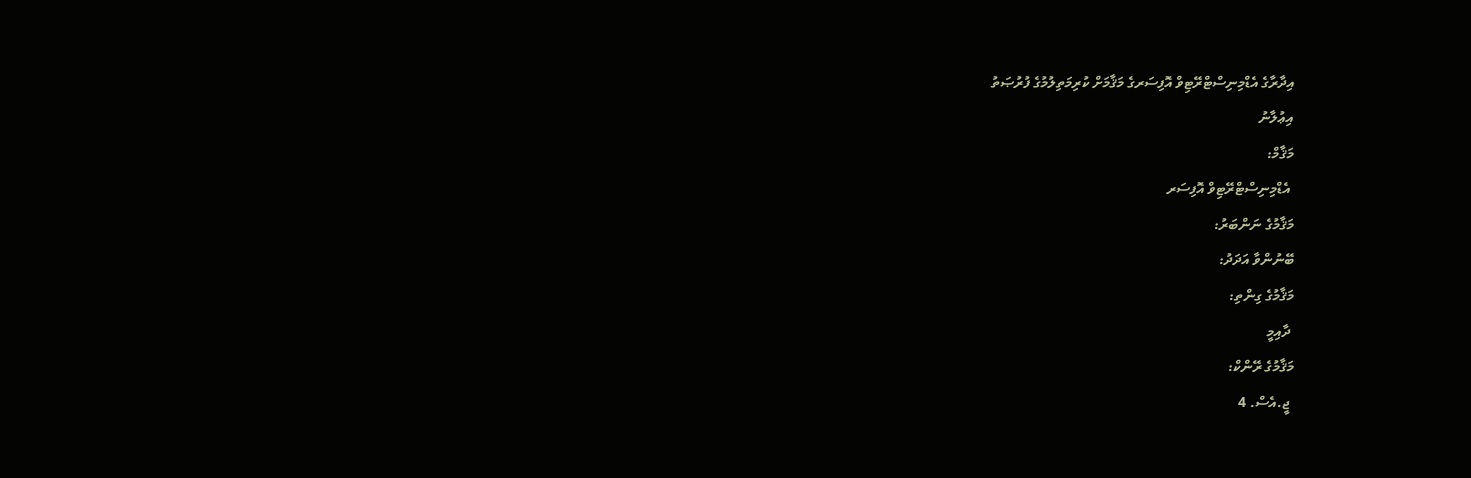އިދާރާގެ އެޑްމިނިސްޓްރޭޓިވް އޮފިސަރގެ މަޤާމަށް ކުރިމަތިލުމުގެ ފުރުޞަތު
އިޢުލާނު
މަޤާމް:
 އެޑްމިނިސްޓްރޭޓިވް އޮފިސަރ
މަޤާމުގެ ނަންބަރު:
ބޭނުންވާ އަދަދު:
މަޤާމުގެ ގިންތި:
 ދާއިމީ
މަޤާމުގެ ރޭންކް:
 ޖީ.އެސް. 4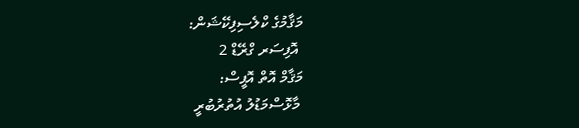މަޤާމުގެ ކްލެސިފިކޭޝަން:
 އޮފިސަރ ގްރޭޑް 2
މަޤާމް އޮތް އޮފީސް:
 މާޅޮސްމަޑުލު އުތުރުބުރީ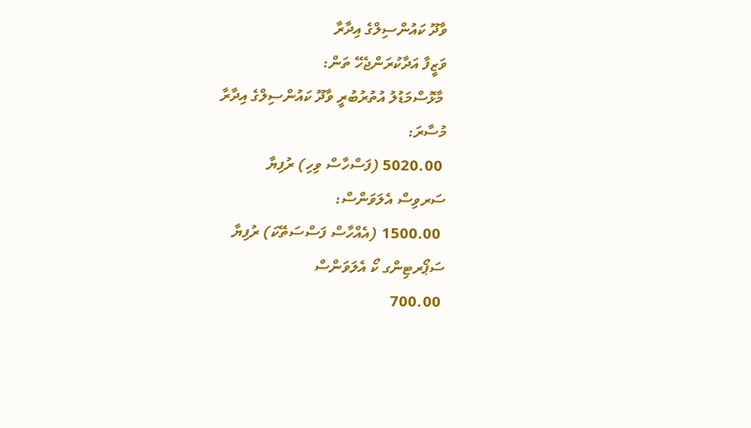ވާދޫ ކައުންސިލްގެ އިދާރާ
ވަޒީފާ އަދާކުރަންޖެހޭ ތަން:
 މާޅޮސްމަޑުލު އުތުރުބުރީ ވާދޫ ކައުންސިލްގެ އިދާރާ
މުސާރަ:
 5020.00 (ފަސްހާސް ވިހި) ރުފިޔާ
ސަރވިސް އެލަވަންސް:
 1500.00 (އެއްހާސް ފަސްސަތޭކަ) ރުފިޔާ
ސަޕޯރޓިންގ ކޯ އެލަވަންސް
 700.00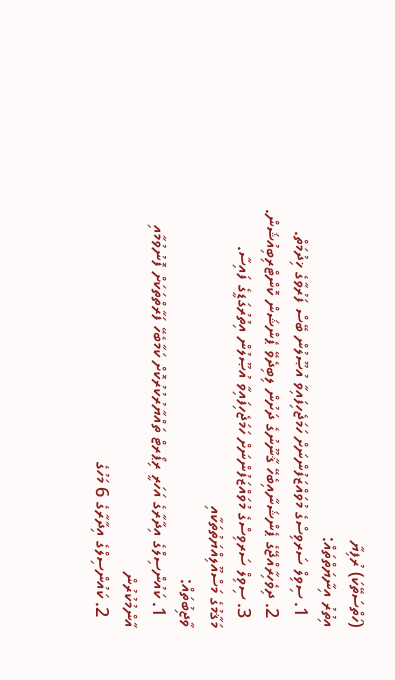(ހަތްސަތޭކަ) ރުފިޔާ
އިތުރު އިނާޔަތްތައް:
  1. ސިވިލް ސަރވިސްގެ މުވައްޒަފުންނަށް ހަމަޖެހިފައިވާ އުޞޫލުން ބޭސް ފަރުވާގެ ޚިދުމަތް.
  2. ދިވެހިރާއްޖޭގެ ޕެންޝަނާއިބެހޭ ޤާނޫނުގެ ދަށުން ލިބިދެވޭ ޕެންޝަން ކޮންޓްރިބިއުޝަން.
  3. ސިވިލް ސަރވިސްގެ މުވައްޒަފުންނަށް ހަމަޖެހިފައިވާ އުޞޫލުން އިތުރުގަޑީގެ ފައިސާ.
މަޤާމުގެ މަސްއޫލިއްޔަތުތަކާއި
ވާޖިބުތައް:
  1. ކައުންސިލްގެ އިދާރާގެ އަހަރީ ރިޕޯރޓް ތައްޔާރުކުރުކޮށް ކަމާބެހޭ ފަރާތްތަކަށް ފޮނުވުމާއި އާންމުކުރުން
  2. ކައުންސިލްގެ އިދާރާގެ 6 މަހުގެ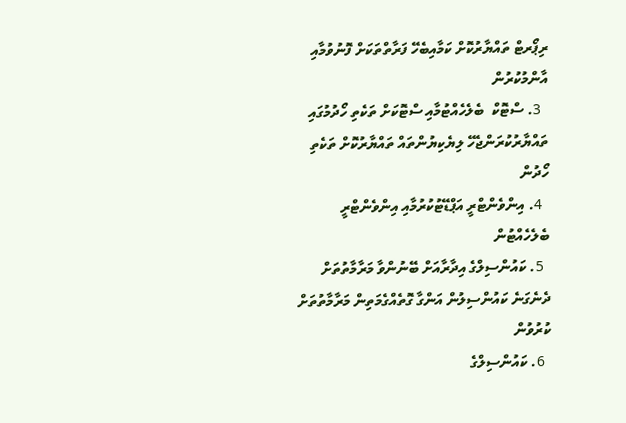ރިޕޯރޓް ތައްޔާރުކޮށް ކަމާއިބެހޭ ފަރާތްތަކަށް ފޮނުވުމާއި އާންމުކުރުން
  3. ސްޓޮކް  ބެލެހެއްޓުމާއި ސްޓޮކަށް ތަކެތި ހޯދުމުގައި ތައްޔާރުކުރަންޖެހޭ ލިޔެކިޔުންތައް ތައްޔާރުކޮށް ތަކެތި ހޯދުން
  4. އިންވެންޓްރީ އަޕްޑޭޓުކުރުމާއި އިންވެންޓްރީ ބެލެހެއްޓުން
  5. ކައުންސިލްގެ އިދާރާއަށް ބޭނުންވާ މަރާމާތުތަށް ދެނެގަނެ ކައުންސިލުން އަންގާ ގޮތެއްގެމަތިން މަރާމާތުތަށް ކުރުވުން
  6. ކައުންސިލްގެ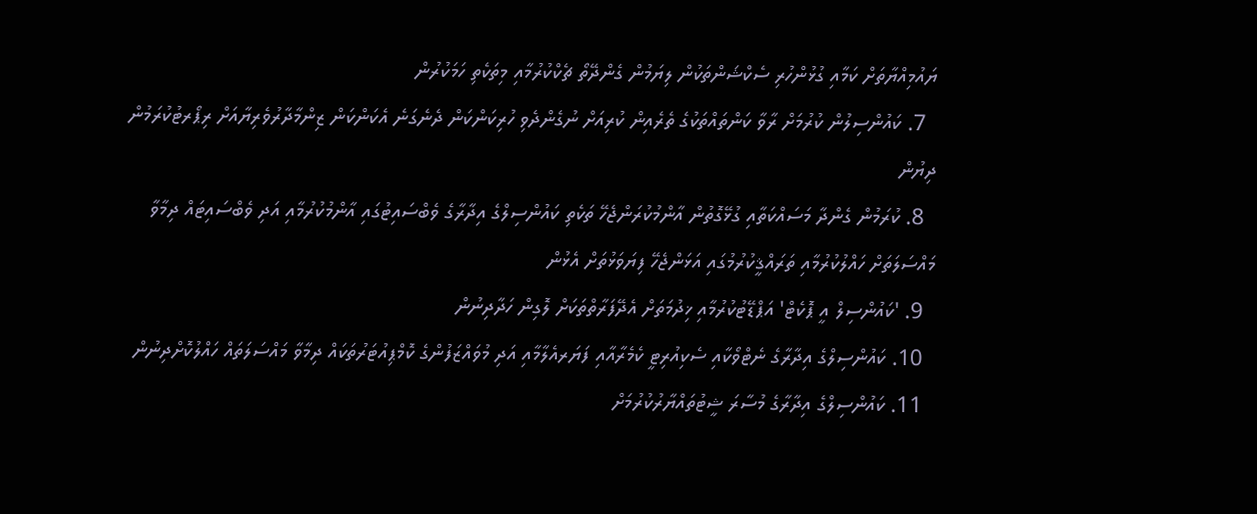ޔައުމިއްޔާތަށް ކަމާއި ގުޅުންހުރި ސެކްޝަންތަކުން ލިޔަމުން ގެންދޭތޯ ޗެކްކުރުމާއި މިތަކެތި ހަމަކުރުން
  7. ކައުންސިލުން ކުރުމަށް ރާވާ ކަންތައްތަކުގެ ތެރެއިން ކުރިއަށް ނުގެންދެވި ހުރިކަންކަން ދެނެގަނެ އެކަންކަން ޒިންމާދާރުވެރިޔާއަށް ރިޕޯރޓުކުރަމުން ދިޔުން
  8. ކުރަމުން ގެންދާ މަސައްކަތާއި ގުޅޭގޮތުން އާންމުކުރަންޖެހޭ ތަކެތި ކައުންސިލްގެ އިދާރާގެ ވެބްސައިޓުގައި އާންމުކުރުމާއި އަދި ވެބްސައިޓައް ދިމާވާ މައްސަލަތަށް ހައްލުކުރުމާއި ތަރައްޤީކުރުމުގައި އަޅަންޖެހޭ ފިޔަވަޅުތަށް އެޅުން
  9. 'ކައުންސިލް އީ ޕޮކެޓް' އަޕްޑޭޓުކުރުމާއި ޚިދުމަތަށް އެދޭފަރާތްތަކަށް ލޮގިން ހަދާދިނުން
  10. ކައުންސިލްގެ އިދާރާގެ ނެޓްވޯކާއި ސެކިއުރިޓީ ކެމެރާއާއި ފަޔަރއެލާމާއި އަދި މުވައްޒަފުންގެ ކޮމްޕިއުޓަރުތަކައް ދިމާވާ މައްސަލަތައް ހައްލުކޮށްދިނުން
  11. ކައުންސިލްގެ އިދާރާގެ މުސާރަ ޝީޓުތައްޔާރުކުރުމަށް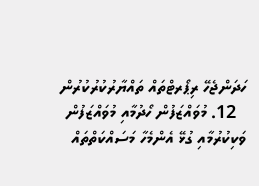ހަދަންޖެހޭ ރިޕޯރޓްތައް ތައްޔާރުކުރުކުރުން
  12. މުވައްޒަފުން ހޯދުމާއި މުވައްޒަފުން ވަކިކުރުމާއި ގުޅޭ އެންމެހާ މަސައްކަތްތައް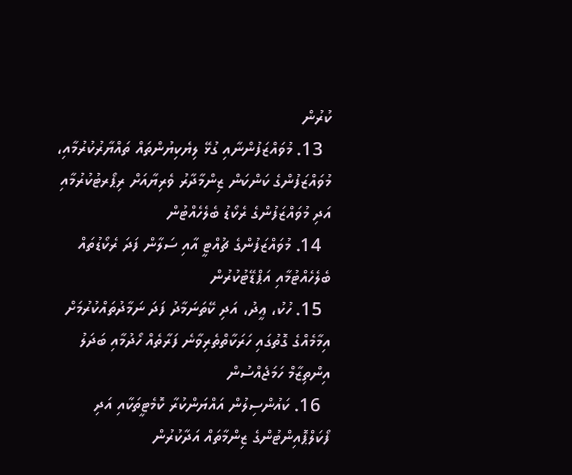ކުރުން
  13. މުވައްޒަފުންނާއި ގުޅޭ ލިޔެކިޔުންތައް ތައްޔާރުކުރުމާއި، މުވައްޒަފުންގެ ކަންކަން ޒިންމާދާރު ވެރިޔާއަށް ރިޕޯރޓުކުރުމާއި އަދި މުވައްޒަފުންގެ ރެކޯޑު ބެލެހެއްޓުން
  14. މުވައްޒަފުންގެ ޗުއްޓީ އާއި ސަލާން ފަދަ ރެކޯޑުތައް ބެލެހެއްޓުމާއި އަޕްޑޭޓުކުރުން
  15. ހުކު، ޢީދު، އަދި ކޭތަނަމާދު ފަދަ ނަމާދުތައްކުރުމަށް އިމާމެއްގެ ގޮތުގައި ހަރަކާތްތެރިވާނެ ފަރާތެއް ހޯދުމާއި ބަދަލު އިންތިޒާމް ހަމަޖެއްސުން
  16. ކައުންސިލުން އައްޔަންކުރާ ކޮމެޓީތަކާއި އަދި ފޯކަލްޕޮއިންޓުންގެ ޒިންމާތައް އަދާކުރުން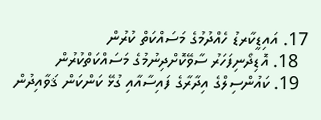17. އައިޑީކާރޑު ހެއްދުމުގެ މަސައްކަތް ކުރުން
  18. އޮޑިދޯނިފަހަރު ސާވޭކޮށްދިނުމުގެ މަސައްކަތްކުރުން
  19. ކައުންސިލްގެ އިދާރާގެ ފައިސާއާއި ގުޅޭ ކަންކަން ޤަވާއިދުން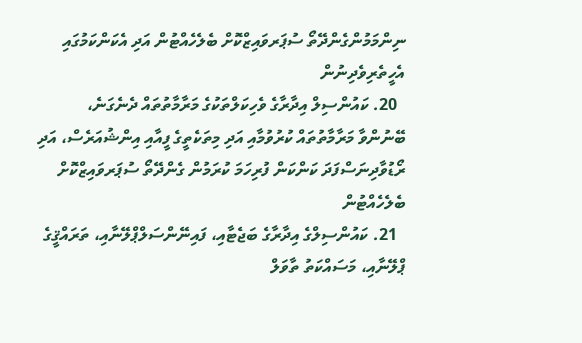ނިންމަމުންގެންދޭތޯ ސުޕަރވައިޒްކޮށް ބެލެހެއްޓުން އަދި އެކަންކަމުގައި އެހީތެރިވެދިނުން
  20. ކައުންސިލް އިދާރާގެ ވެހިކަލްތަކުގެ މަރާމާތުތައް ދެނެގަނެ، ބޭނުންވާ މަރާމާތުތައް ކުރުވުމާއި އަދި މިތަކެތީގެ ފީއާއި އިންޝުއަރެސް، އަދި ރޯޑުވާދިނަސްފަދަ ކަންކަން ފުރިހަމަ ކުރަމުން ގެންދޭތޯ ސުޕަރވައިޒްކޮށް ބެލެހެއްޓުން
  21. ކައުންސިލްގެ އިދާރާގެ ބަޖެޓާއި، ފައިނޭންސަލްޕްލޭނާއި، ތަރައްޤީގެ ޕްލޭނާއި، މަސައްކަތު ތާވަލް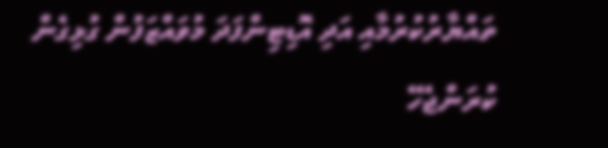ތައްޔާރުކުރުމާއި އަދި އޮޑިޓިންފަދަ މުވައްޒަފުން ގުޅިގެން ކުރަންޖެހޭ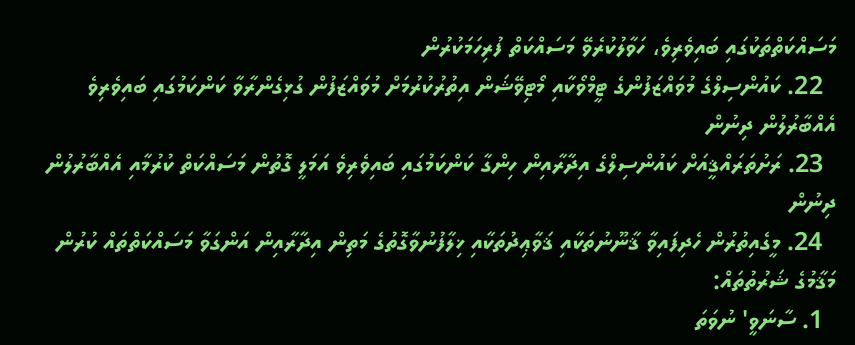މަސައްކަތްތަކުގައި ބައިވެރިވެ، ހަވާލުކުރެވޭ މަސައްކަތް ފުރިހަމަކުރުން
  22. ކައުންސިލްގެ މުވައްޒަފުންގެ ޓީމްވޯކާއި މޯޓިވޭޝަން އިތުރުކުރުމަށް މުވައްޒަފުން ގުޅިގެންރާވާ ކަންކަމުގައި ބައިވެރިވެ އެއްބާރުލުން ދިނުން
  23. ރަށުތަރައްޤީއަށް ކައުންސިލްގެ އިދާރާއިން ހިންގާ ކަންކަމުގައި ބައިވެރިވެ އަމަލީ ގޮތުން މަސައްކަތް ކުރުމާއި އެއްބާރުލުން ދިނުން
  24. މީގެއިތުރުން ހެދިފައިވާ ޤާނޫނުތަކާއި ޤަވާޢިދުތަކާއި ޚިލާފުނުވާގޮތުގެ މަތިން އިދާރާއިން އަންގަވާ މަސައްކަތްތައް ކުރުން
މަޤާމުގެ ޝަރުތުތައް:
  1. ސާނަވީ' ނުވަތަ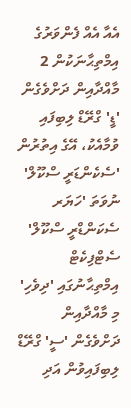އެއާ އެއް ފެންވަރުގެ އިމްތިޙާނަކުން 2 މާއްދާއިން ދަށްވެގެން 'ޑީ' ގްރޭޑް ލިބިފައި ވުމާއެކު، އޭގެ އިތުރުން 'ސެކެންޑަރީ ސްކޫލް' ނުވަތަ 'ހަޔަރ ސެކަންޑްރީ ސްކޫލް' ސެޓްފިކެޓް އިމްތިޙާނުގައި 'ދިވެހި' މި މާއްދާއިން ދަށްވެގެން 'ސީ' ގްރޭޑް ލިބިފައިވުން އަދި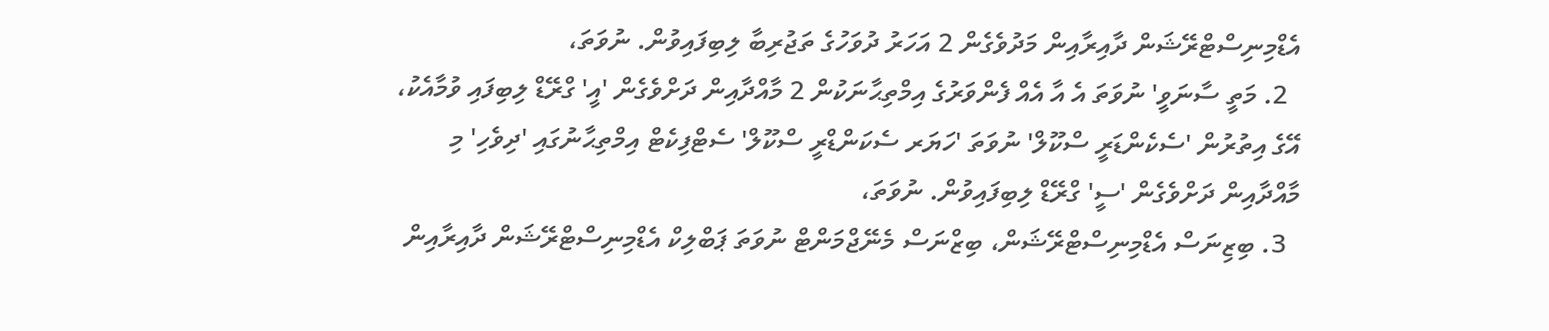އެޑްމިނިސްޓްރޭޝަން ދާއިރާއިން މަދުވެގެން 2 އަހަރު ދުވަހުގެ ތަޖުރިބާ ލިބިފައިވުން. ނުވަތަ،
  2. މަތީ ސާނަވީ' ނުވަތަ އެ އާ އެއް ފެންވަރުގެ އިމްތިޙާނަކުން 2 މާއްދާއިން ދަށްވެގެން 'އީ' ގްރޭޑް ލިބިފައި ވުމާއެކު، އޭގެ އިތުރުން 'ސެކެންޑަރީ ސްކޫލް' ނުވަތަ 'ހަޔަރ ސެކަންޑްރީ ސްކޫލް' ސެޓްފިކެޓް އިމްތިޙާނުގައި 'ދިވެހި' މި މާއްދާއިން ދަށްވެގެން 'ސީ' ގްރޭޑް ލިބިފައިވުން. ނުވަތަ،
  3. ބިޒިނަސް އެޑްމިނިސްޓްރޭޝަން، ބިޒްނަސް މެނޭޖްމަންޓް ނުވަތަ ޕަބްލިކް އެޑްމިނިސްޓްރޭޝަން ދާއިރާއިން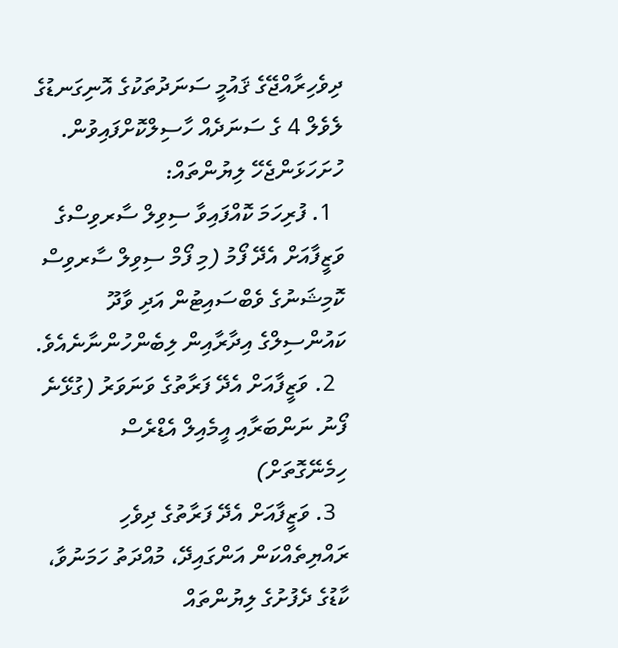ދިވެހިރާއްޖޭގެ ޤައުމީ ސަނަދުތަކުގެ އޮނިގަނޑުގެ ލެވެލް 4 ގެ ސަނަދެއް ހާސިލްކޮށްފައިވުން.
ހުށަހަޅަންޖެހޭ ލިޔުންތައް:
  1. ފުރިހަމަ ކޮއްފައިވާ ސިވިލް ސާރވިސްގެ ވަޒީފާއަށް އެދޭ ފޯމު (މި ފޯމް ސިވިލް ސާރވިސް ކޮމިޝަނުގެ ވެބްސައިޓުން އަދި ވާދޫ ކައުންސިލްގެ އިދާރާއިން ލިބެންހުންނާނެއެވެ.
  2. ވަޒީފާއަށް އެދޭ ފަރާތުގެ ވަނަވަރު (ގުޅޭނެ ފޯނު ނަންބަރާއި އީމެއިލް އެޑްރެސް ހިމެނޭގޮތަށް)
  3. ވަޒީފާއަށް އެދޭ ފަރާތުގެ ދިވެހި ރައްޔިތެއްކަން އަންގައިދޭ، މުއްދަތު ހަމަނުވާ، ކާޑުގެ ދެފުށުގެ ލިޔުންތައް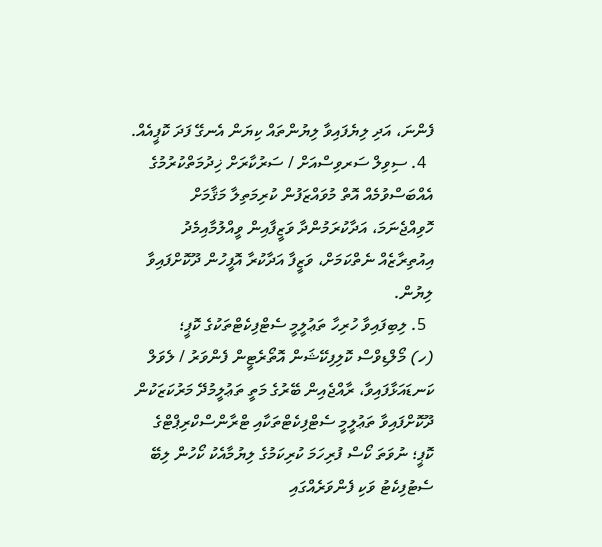ފެންނަ، އަދި ލިޔެފައިވާ ލިޔުންތައް ކިޔަން އެނގޭ ފަދަ ކޮޕީއެއް.
  4. ސިވިލް ސަރވިސްއަށް / ސަރުކާރަށް ޚިދުމަތްކުރުމުގެ އެއްބަސްވުމެއް އޮތް މުވައްޒަފުން ކުރިމަތިލާ މަޤާމަށް ހޮވިއްޖެނަމަ، އަދާކުރަމުންދާ ވަޒީފާއިން ވީއްލުމާއިމެދު އިއުތިރާޒެއް ނެތްކަމަށް، ވަޒީފާ އަދާކުރާ އޮފީހުން ދޫކޮށްފައިވާ ލިޔުން.
  5. ލިބިފައިވާ ހުރިހާ ތަޢުލީމީ ސެޓްފިކެޓްތަކުގެ ކޮޕީ؛
(ހ) މޯލްޑިވްސް ކޮލިފިކޭޝަން އޮތޯރެޓީން ފެންވަރު / ލެވަލް ކަނޑައަޅާފައިވާ، ރާއްޖެއިން ބޭރުގެ މަތީ ތަޢުލީމުދޭ މަރުކަޒަކުން ދޫކޮށްފައިވާ ތަޢުލީމީ ސެޓްފިކެޓްތަކާއި ޓްރާންސްކްރިޕްޓްގެ ކޮޕީ؛ ނުވަތަ ކޯސް ފުރިހަމަ ކުރިކަމުގެ ލިޔުމާއެކު ކޯހުން ލިބޭ ސެޓުފިކެޓު ވަކި ފެންވަރެއްގައި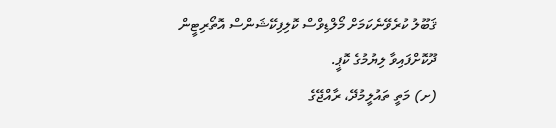ޤަބޫލު ކުރެވޭނެކަމަށް މޯލްޑިވްސް ކޮލިފިކޭޝަންސް އޮތޯރިޓީން ދޫކޮށްފައިވާ ލިޔުމުގެ ކޮޕީ.
(ށ) މަތީ ތައުލީމުދޭ، ރާއްޖޭގެ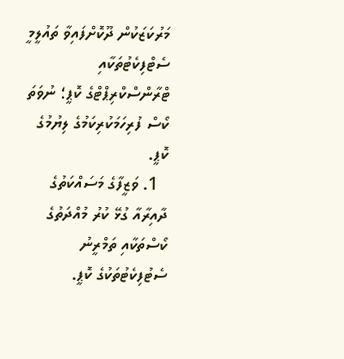މަރުކަޒަކުން ދޫކޮށްފައިވާ ތައުލީމީ ސެޓްފިކެޓުތަކާއި ޓްރާންސްކްރިޕްޓްގެ ކޮޕީ؛ ނުވަތަ ކޯސް ފުރިހަމަކުރިކަމުގެ ލިޔުމުގެ ކޮޕީ.
  1. ވަޒީފާގެ މަސައްކަތުގެ ދާއިރާއާ ގުޅޭ ކުރު މުއްދަތުގެ ކޯސްތަކާއި ތަމްރީނު ސެޓުފިކެޓުތަކުގެ ކޮޕީ.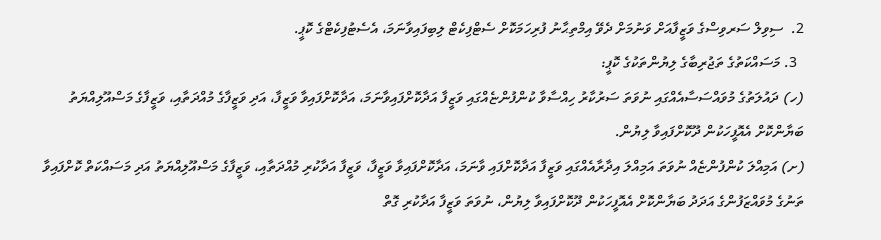2.  ސިވިލް ސަރވިސްގެ ވަޒީފާއަށް ވަނުމަށް ދެވޭ އިމްތިޙާނު ފުރިހަމަކޮށް ސެޓްފިކެޓް ލިބިފައިވާނަމަ، އެސެޓުފިކެޓްގެ ކޮޕީ.
  3. މަސައްކަތުގެ ތަޖުރިބާގެ ލިޔުންތަކުގެ ކޮޕީ:
(ހ) ދައުލަތުގެ މުވައްސަސާއެއްގައި ނުވަތަ ސަރުކާރު ހިއްސާވާ ކުންފުންޏެއްގައި ވަޒީފާ އަދާކޮށްފައިވާނަމަ، އަދާކޮށްފައިވާ ވަޒީފާ، އަދި ވަޒީފާގެ މުއްދަތާއި، ވަޒީފާގެ މަސްއޫލިއްޔަތު ބަޔާންކޮށް އެއޮފީހަކުން ދޫކޮށްފައިވާ ލިޔުން.
(ށ) އަމިއްލަ ކުންފުންޏެއް ނުވަތަ އަމިއްލަ އިދާރާއެއްގައި ވަޒީފާ އަދާކޮށްފައި ވާނަމަ، އަދާކޮށްފައިވާ ވަޒީފާ، ވަޒީފާ އަދާކުރި މުއްދަތާއި، ވަޒީފާގެ މަސްއޫލިއްޔަތު އަދި މަސައްކަތް ކޮށްފައިވާ ތަނުގެ މުވައްޒަފުންގެ އަދަދު ބަޔާންކޮށް އެއޮފީހަކުން ދޫކޮށްފައިވާ ލިޔުން، ނުވަތަ ވަޒީފާ އަދާކުރި ގޮތް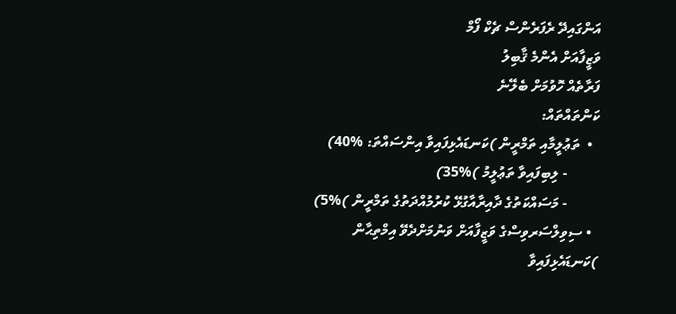އަންގައިދޭ ރެފަރެންސް ޗެކް ފޯމް
ވަޒީފާއަށް އެންމެ ޤާބިލު
ފަރާތެއް ހޮވުމަށް ބެލޭނެ
ކަންތައްތައް:
  •  ތަޢުލީމާއި ތަމްރީން )ކަނޑައެޅިފައިވާ އިންސައްތަ: %40)
         - ލިބިފައިވާ ތަޢުލީމު )%35)
         - މަސައްކަތުގެ ދާއިރާއާގުޅޭ ކުރުމުއްދަތުގެ ތަމްރީން )%5)
  • ސިވިލްސަރވިސްގެ ވަޒީފާއަށް ވަނުމަށްދެވޭ އިމްތިޙާން )ކަނޑައެޅިފައިވާ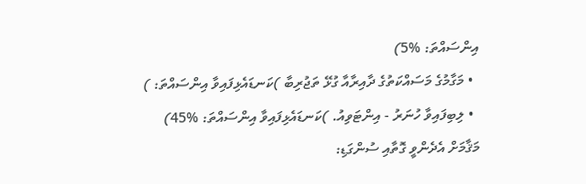އިންސައްތަ: %5)
  • މަގާމުގެ މަސައްކަތުގެ ދާއިރާއާ ގުޅޭ ތަޖުރިބާ )ކަނޑައެޅިފައިވާ އިންސައްތަ: )
  • ލިބިފައިވާ ހުނަރު - އިންޓަވިއު. )ކަނޑައެޅިފައިވާ އިންސައްތަ: %45)
މަޤާމަށް އެދެންވީ ގޮތާއި ސުންގަޑި: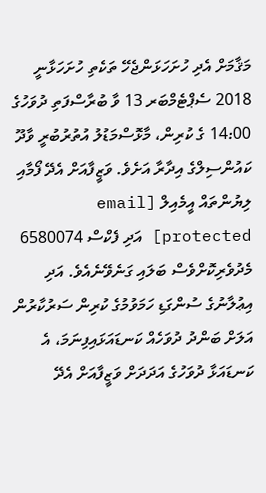މަޤާމަށް އެދި ހުށަހަޅަންޖެހޭ ތަކެތި ހުށަހަޅާނީ 2018 ސެޕްޓެމްބަރ 13 ވާ ބުރާސްފަތި ދުވަހުގެ  14:00 ގެ ކުރިން، މާޅޮސްމަޑުލު އުތުރުބުރީ ވާދޫ ކައުންސިލްގެ އިދާރާ އަށެވެ. ވަޒީފާއަށް އެދޭ ފޯމާއި ލިޔުންތައް އީމެއިލް [email protected] އަދި ފެކްސް 6580074 މެދުވެރިކޮށްވެސް ބަލައި ގަނެވޭނެއެވެ. އަދި އިޢުލާނުގެ ސުންގަޑި ހަމަވުމުގެ ކުރިން ސަރުކާރުން އަލަށް ބަންދު ދުވަހެއް ކަނޑައަޅައިފިނަމަ، އެ ކަނޑައަޅާ ދުވަހުގެ އަދަދަށް ވަޒީފާއަށް އެދޭ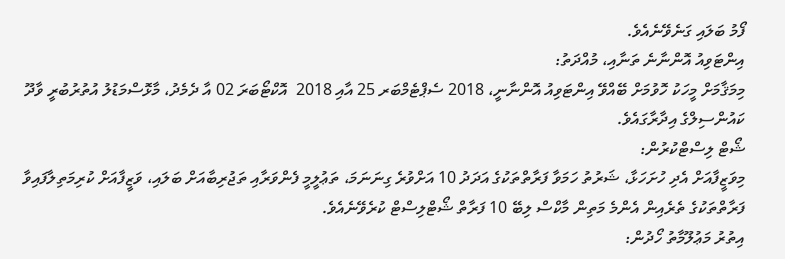ފޯމު ބަލައި ގަނެވޭނެއެވެ.
އިންޓަވިއު އޮންނާނެ ތަނާއި، މުއްދަތު:
މިމަޤާމަށް މީހަކު ހޮވުމަށް ބޭއްވޭ އިންޓަވިއު އޮންނާނީ، 2018 ސެޕްޓެމްބަރ 25 އާއި 2018  އޮކްޓޯބަރަ 02 އާ ދެމެދު، މާޅޮސްމަޑުލު އުތުރުބުރީ ވާދޫ ކައުންސިލްގެ އިދާރާގައެވެ.
ޝޯޓް ލިސްޓްކުރުން:
މިވަޒީފާއަށް އެދި ހުށަހަޅާ، ޝަރުތު ހަމަވާ ފަރާތްތަކުގެ އަދަދު 10 އަށްވުރެ ގިނަނަމަ، ތަޢުލީމީ ފެންވަރާއި ތަޖުރިބާއަށް ބަލައި، ވަޒީފާއަށް ކުރިމަތިލާފައިވާ ފަރާތްތަކުގެ ތެރެއިން އެންމެ މަތިން މާކްސް ލިބޭ 10 ފަރާތް ޝޯޓްލިސްޓް ކުރެވޭނެއެވެ.
އިތުރު މަޢުލޫމާތު ހޯދުން: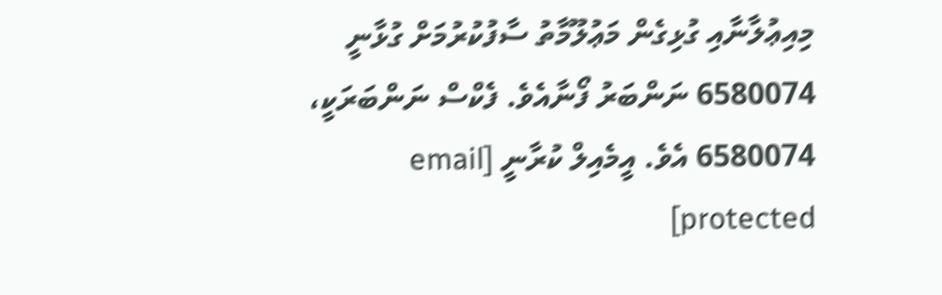މިއިޢުލާނާއި ގުޅިގެން މަޢުލޫމާތު ސާފުކުރުމަށް ގުޅާނީ 6580074 ނަންބަރު ފޯނާއެވެ. ފެކްސް ނަންބަރަކީ، 6580074 އެވެ. އީމެއިލް ކުރާނީ [email protected]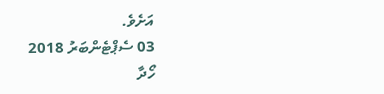އަށެވެ.
03 ސެޕްޓެންބަރު 2018
ހޯދާ